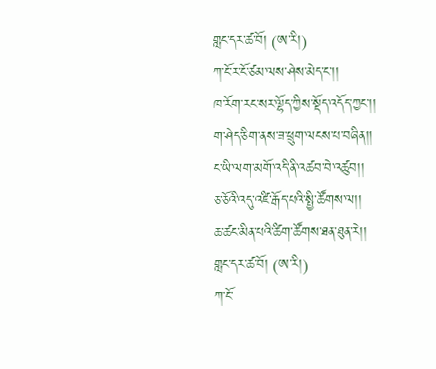གླང་དར་ཚ་བོ། (ཨ་རི།)
ཀ་ངོ་ར་ངོ་ཙམ་ལས་ཤེས་མེད་ང་།།
ཁ་རོག་རང་སར་ལྷོད་ཀྱིས་སྡོད་འདོད་ཀྱང་།།
ག་ཤེད་ཅིག་ནས་ཟ་ཕྲུག་ལངས་པ་བཞིན།།
ང་ཡི་ལག་མགོ་འདི་ནི་འཚབ་བེ་འཚུབ།།
ཅ་ཅོའི་འདུ་འཛི་རྒོད་པའི་སྤྱི་ཚོགས་ལ།།
ཆ་ཚང་མིན་པའི་ཚིག་ཚོགས་ཐན་ཐུན་རེ།།
གླང་དར་ཚ་བོ། (ཨ་རི།)
ཀ་ངོ་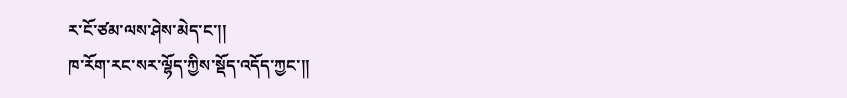ར་ངོ་ཙམ་ལས་ཤེས་མེད་ང་།།
ཁ་རོག་རང་སར་ལྷོད་ཀྱིས་སྡོད་འདོད་ཀྱང་།།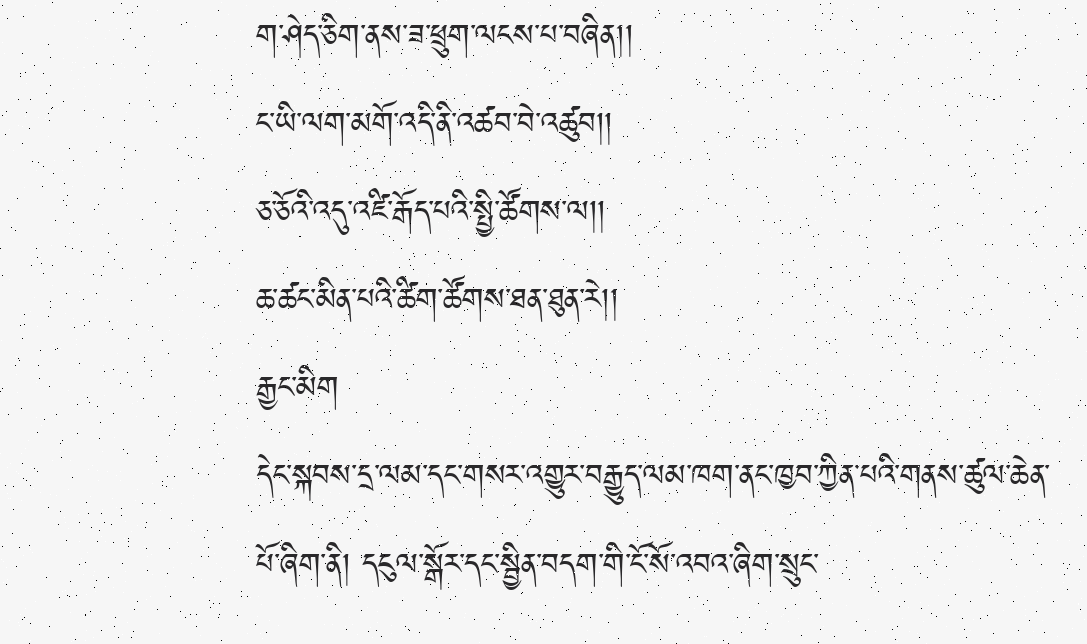ག་ཤེད་ཅིག་ནས་ཟ་ཕྲུག་ལངས་པ་བཞིན།།
ང་ཡི་ལག་མགོ་འདི་ནི་འཚབ་བེ་འཚུབ།།
ཅ་ཅོའི་འདུ་འཛི་རྒོད་པའི་སྤྱི་ཚོགས་ལ།།
ཆ་ཚང་མིན་པའི་ཚིག་ཚོགས་ཐན་ཐུན་རེ།།
རྒྱང་མིག
དེང་སྐབས་དྲ་ལམ་དང་གསར་འགྱུར་བརྒྱུད་ལམ་ཁག་ནང་ཁྱབ་ཀྱིན་པའི་གནས་ཚུལ་ཆེན་པོ་ཞིག་ནི། དངུལ་སྒོར་དང་སྦྱིན་བདག་གི་ངོ་སོ་འབའ་ཞིག་སྲུང་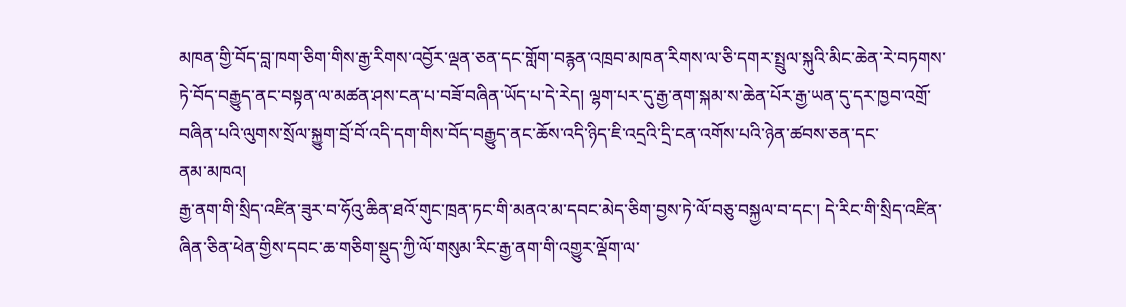མཁན་གྱི་བོད་བླ་ཁག་ཅིག་གིས་རྒྱ་རིགས་འབྱོར་ལྡན་ཅན་དང་གློག་བརྙན་འཁྲབ་མཁན་རིགས་ལ་ཅི་དགར་སྤྲུལ་སྐུའི་མིང་ཆེན་རེ་བཏགས་ཏེ་བོད་བརྒྱུད་ནང་བསྟན་ལ་མཚན་ཤས་ངན་པ་བཟོ་བཞིན་ཡོད་པ་དེ་རེད། ལྷག་པར་དུ་རྒྱ་ནག་སྐམ་ས་ཆེན་པོར་རྒྱ་ཡན་དུ་དར་ཁྱབ་འགྲོ་བཞིན་པའི་ལུགས་སྲོལ་སྐྱུག་བྲོ་བོ་འདི་དག་གིས་བོད་བརྒྱུད་ནང་ཆོས་འདི་ཉིད་ཇི་འདྲའི་དྲི་ངན་འགོས་པའི་ཉེན་ཚབས་ཅན་དང་
ནམ་མཁའ།
རྒྱ་ནག་གི་སྲིད་འཛིན་ཟུར་བ་ཧོའུ་ཆིན་ཐའོ་གུང་ཁྲན་ཏང་གི་མནའ་མ་དབང་མེད་ཅིག་བྱས་ཏེ་ལོ་བཅུ་བསྐྱལ་བ་དང་། དེ་རིང་གི་སྲིད་འཛིན་ཞིན་ཅིན་ཕེན་གྱིས་དབང་ཆ་གཅིག་སྡུད་ཀྱི་ལོ་གསུམ་རིང་རྒྱ་ནག་གི་འགྱུར་ལྡོག་ལ་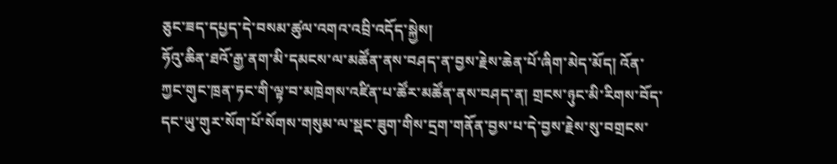ཅུང་ཟད་དཔྱད་དེ་བསམ་ཚུལ་འགའ་འབྲི་འདོད་སྐྱེས།
ཧོའུ་ཆིན་ཐའོ་རྒྱ་ནག་མི་དམངས་ལ་མཚོན་ནས་བཤད་ན་བྱས་རྗེས་ཆེན་པོ་ཞིག་མེད་མོད། འོན་ཀྱང་གུང་ཁྲན་ཏང་གི་ལྟ་བ་མཁྲེགས་འཛིན་པ་ཚོར་མཚོན་ནས་བཤད་ན། གྲངས་ཉུང་མི་རིགས་བོད་དང་ཡུ་གུར་སོག་པོ་སོགས་གསུམ་ལ་སྡང་ཟུག་གིས་དྲག་གནོན་བྱས་པ་དེ་བྱས་རྗེས་སུ་བགྲངས་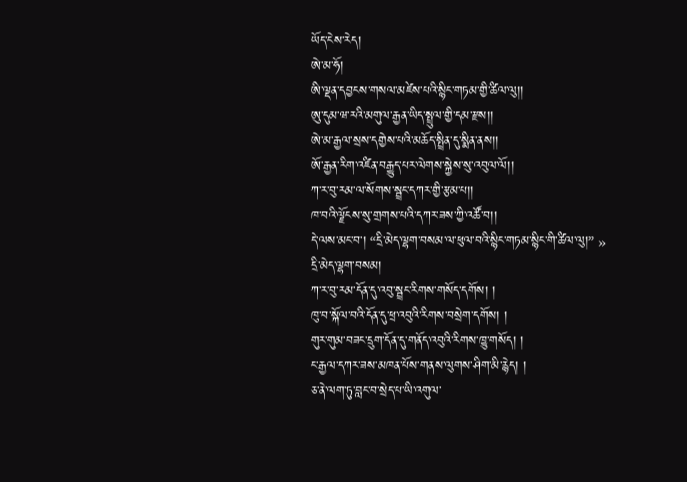ཡོད་ངེས་རེད།
ཨེ་མ་ཧོ།
ཨི་ལྡན་དབྱངས་གསལ་མཛེས་པའི་སྙིང་གཏམ་གྱི་ཚིལ་ལུ།།
ཨུ་དུམ་ཝ་རའི་མགུལ་རྒྱན་ཡིད་སྤྲུལ་གྱི་དམ་རྫས།།
ཨེ་མ་རྒྱལ་སྲས་དགྱེས་པའི་མཆོད་སྤྲིན་དུ་སྨིན་ནས།།
ཨོ་རྒྱན་རིག་འཛིན་བརྒྱུད་པར་ལེགས་སྐྱེས་སུ་འབུལ་ལོ།།
ཀ་ར་བུ་རམ་ལ་སོགས་སྦྲང་དཀར་གྱི་རྩམ་པ།།
ཁ་བའི་ལྗོངས་སུ་གྲགས་པའི་དཀར་ཟས་ཀྱི་འཚོ་བ།།
དེ་ལས་མང་བ་། “དྲི་མེད་ལྷག་བསམ་ལ་ཕུལ་བའི་སྙིང་གཏམ་སྙིང་གི་ཚིལ་ལུ།” »
དྲི་མེད་ལྷག་བསམ།
ཀ་ར་བུ་རམ་དོན་དུ་འབུ་སྦྲང་རིགས་གསོད་དགོས། །
ཁུ་བ་སྐོལ་བའི་དོན་དུ་ཕྲ་འབུའི་རིགས་བསྲེག་དགོས། །
གུར་གུམ་བཟང་དྲུག་དོན་དུ་གནོད་འབུའི་རིགས་ཁྱུ་གསོད། །
ང་རྒྱལ་དཀར་ཟས་མཁན་པོས་གནས་ལུགས་ཤིག་མི་རྙེད། །
ཅ་ནེ་ལག་ཏུ་བླང་བ་སྲེད་པ་ཡི་འགུལ་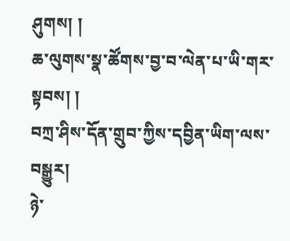ཤུགས། །
ཆ་ལུགས་སྣ་ཚོགས་བྱ་བ་ལེན་པ་ཡི་གར་སྟབས། །
བཀྲ་ཤིས་དོན་གྲུབ་ཀྱིས་དབྱིན་ཡིག་ལས་བསྒྱུར།
ཉེ་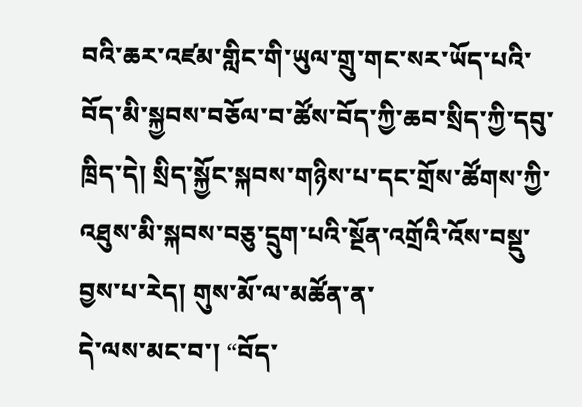བའི་ཆར་འཛམ་གླིང་གི་ཡུལ་གྲུ་གང་སར་ཡོད་པའི་བོད་མི་སྐྱབས་བཅོལ་བ་ཚོས་བོད་ཀྱི་ཆབ་སྲིད་ཀྱི་དབུ་ཁྲིད་དེ། སྲིད་སྐྱོང་སྐབས་གཉིས་པ་དང་གྲོས་ཚོགས་ཀྱི་འཐུས་མི་སྐབས་བཅུ་དྲུག་པའི་སྔོན་འགྲོའི་འོས་བསྡུ་བྱས་པ་རེད། གུས་མོ་ལ་མཚོན་ན་
དེ་ལས་མང་བ་། “བོད་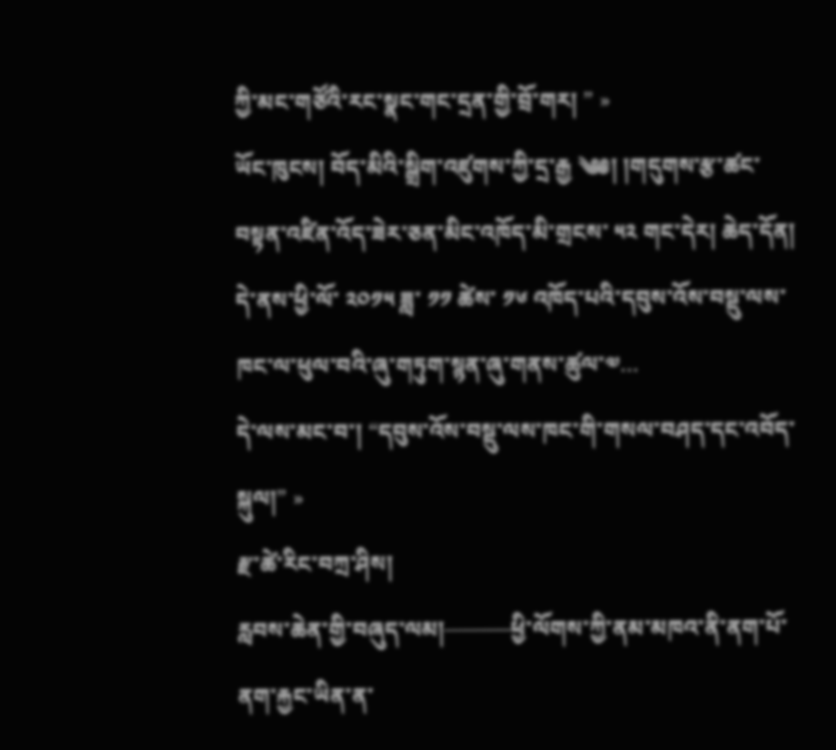ཀྱི་མང་གཙོའི་རང་སྣང་གང་དྲན་གྱི་བྲོ་གར། ” »
ཡོང་ཁུངས། བོད་མིའི་སྒྲིག་འཛུགས་ཀྱི་དྲ་རྒྱ ༄༅། །གདུགས་རྩ་ཚང་བསྟན་འཛིན་འོད་ཟེར་ཅན་མིང་འཁོད་མི་གྲངས་ ༥༢ གང་དེར། ཆེད་དོན། དེ་ནས་ཕྱི་ལོ་ ༢༠༡༥ ཟླ་ ༡༡ ཚེས་ ༡༦ འཁོད་པའི་དབུས་འོས་བསྡུ་ལས་ཁང་ལ་ཕུལ་བའི་ཞུ་གཏུག་སྙན་ཞུ་གནས་ཚུལ་༧…
དེ་ལས་མང་བ་། “དབུས་འོས་བསྡུ་ལས་ཁང་གི་གསལ་བཤད་དང་འབོད་སྐུལ།” »
རྫ་ཚེ་རིང་བཀྲ་ཤིས།
རླབས་ཆེན་གྱི་བཞུད་ལམ།———ཕྱི་ལོགས་ཀྱི་ནམ་མཁའ་ནི་ནག་པོ་ནག་རྐྱང་ཡིན་ན་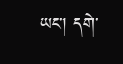ཡང་། དགེ་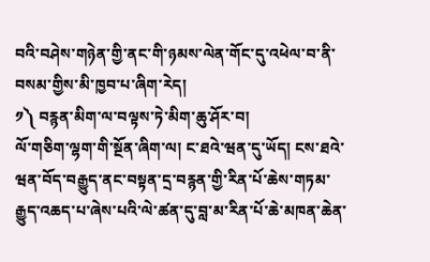བའི་བཤེས་གཉེན་གྱི་ནང་གི་ཉམས་ལེན་གོང་དུ་འཕེལ་བ་ནི་བསམ་གྱིས་མི་ཁྱབ་པ་ཞིག་རེད།
༡༽ བརྙན་མིག་ལ་བལྟས་ཏེ་མིག་ཆུ་ཤོར་བ།
ལོ་གཅིག་ལྷག་གི་སྔོན་ཞིག་ལ། ང་ཐའེ་ཝན་དུ་ཡོད། ངས་ཐའེ་ཝན་བོད་བརྒྱུད་ནང་བསྟན་དྲ་བརྙན་གྱི་རིན་པོ་ཆེས་གཏམ་རྒྱུད་འཆད་པ་ཞེས་པའི་ལེ་ཚན་དུ་བླ་མ་རིན་པོ་ཆེ་མཁན་ཆེན་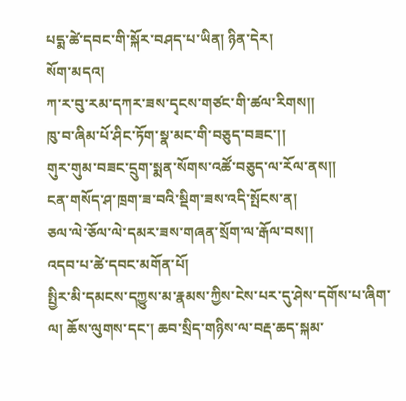པདྨ་ཚེ་དབང་གི་སྐོར་བཤད་པ་ཡིན། ཉིན་དེར།
སོག་མདའ།
ཀ་ར་བུ་རམ་དཀར་ཟས་དྭངས་གཙང་གི་ཚལ་རིགས།།
ཁུ་བ་ཞིམ་པོ་ཤིང་ཏོག་སྣ་མང་གི་བཅུད་བཟང་།།
གུར་གུམ་བཟང་དྲུག་སྨན་སོགས་འཚོ་བཅུད་ལ་རོལ་ནས།།
ངན་གསོད་ཤ་ཁྲག་ཟ་བའི་སྡིག་ཟས་འདི་སྤོངས་ན།
ཅལ་ལེ་ཅོལ་ལེ་དམར་ཟས་གཞན་སྲོག་ལ་རྒོལ་བས།།
འདབ་པ་ཚེ་དབང་མགོན་པོ།
སྤྱིར་མི་དམངས་དཀྱུས་མ་རྣམས་ཀྱིས་ངེས་པར་དུ་ཤེས་དགོས་པ་ཞིག་ལ། ཆོས་ལུགས་དང་། ཆབ་སྲིད་གཉིས་ལ་བརྡ་ཆད་སྐམ་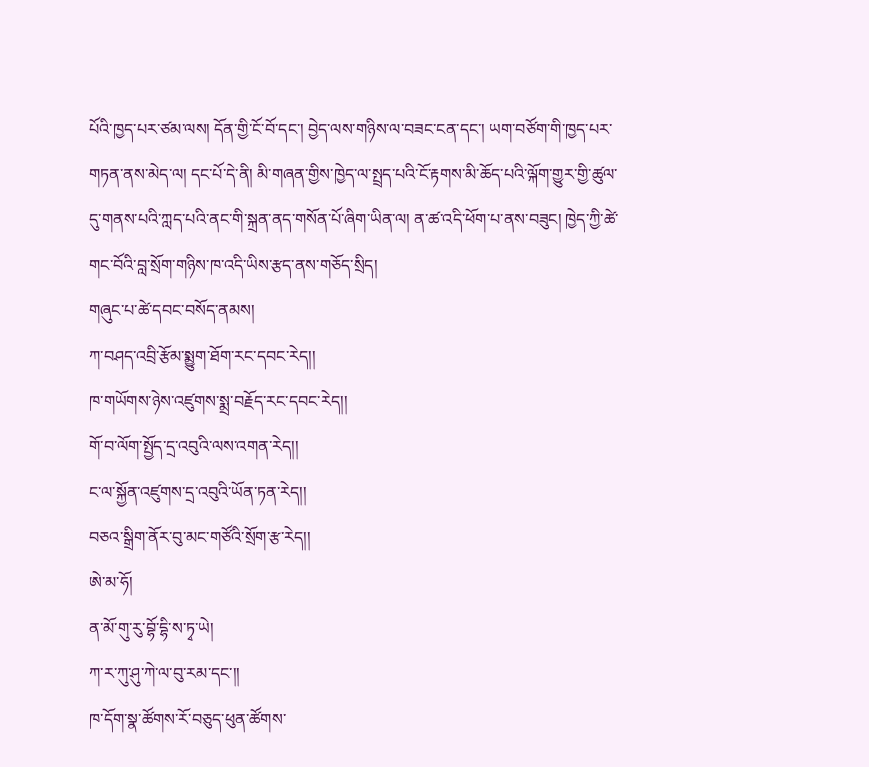པོའི་ཁྱད་པར་ཙམ་ལས། དོན་གྱི་ངོ་བོ་དང་། བྱེད་ལས་གཉིས་ལ་བཟང་ངན་དང་། ཡག་བཙོག་གི་ཁྱད་པར་གཏན་ནས་མེད་ལ། དང་པོ་དེ་ནི། མི་གཞན་གྱིས་ཁྱེད་ལ་སྤྲད་པའི་ངོ་རྟགས་མི་ཆོད་པའི་ལྐོག་གྱུར་གྱི་ཚུལ་དུ་གནས་པའི་ཀླད་པའི་ནང་གི་སྐྲན་ནད་གསོན་པོ་ཞིག་ཡིན་ལ། ན་ཚ་འདི་ཕོག་པ་ནས་བཟུང། ཁྱེད་ཀྱི་ཚེ་གང་བོའི་བླ་སྲོག་གཉིས་ཁ་འདི་ཡིས་རྩད་ནས་གཅོད་སྲིད།
གཞུང་པ་ཚེ་དབང་བསོད་ནམས།
ཀ་བཤད་འབྲི་རྩོམ་སྨྱུག་ཐོག་རང་དབང་རེད།།
ཁ་གཡོགས་ཉེས་འཛུགས་སྨྲ་བརྗོད་རང་དབང་རེད།།
གོ་བ་ལོག་སྤྱོད་དྲ་འབུའི་ལས་འགན་རེད།།
ང་ལ་སྐྱོན་འཛུགས་དྲ་འབུའི་ཡོན་ཏན་རེད།།
བཅའ་སྒྲིག་ནོར་བུ་མང་གཙོའི་སྲོག་རྩ་རེད།།
ཨེ་མ་ཧོ།
ན་མོ་གུ་རུ་བྷོ་དྷི་ས་ཏྭ་ཡེ།
ཀ་ར་ཀུ་ཤུ་ཀེ་ལ་བུ་རམ་དང་།།
ཁ་དོག་སྣ་ཚོགས་རོ་བཅུད་ཕུན་ཚོགས་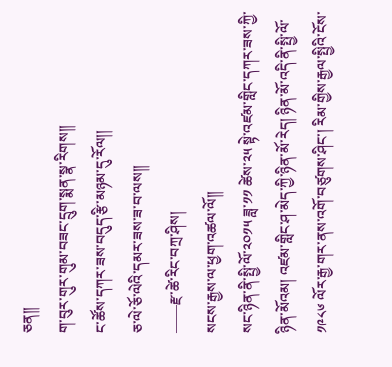ཅན།།
ག་བུར་གུར་གུམ་བཟང་དྲུག་སྨན་སྣ་རིགས།།
ང་ཚོས་དཀར་ཟས་བདུད་རྩི་མཉམ་དུ་རོལ།།
ཅ་ལེ་ཅོ་ལེའི་དམར་ཟས་ཟ་བ་ལས།།
——རྫ་ཚེ་རིང་བཀྲ་ཤིས།
སངས་རྒྱས་ལ་ཕྱག་འཚལ་ལོ།།
སང་ཉིན་ནི་སྤྱི་ལོ་༢༠༡༥ ཟླ་༡༡ ཚེས་༢༥ སྟེ་འཛམ་གླིང་དཀར་ཟས་ཀྱི་ཉིན་མོའམ། འཛམ་གླིང་ཤ་མེད་ཀྱི་ཉིན་མོ་རེད། ཉིན་མོ་འདི་ནི་སྤྱི་ལོ་༡༩༨༦ ལོར་རྒྱ་གར་ནས་འགོ་བཙུགས་ཤིང་། རིམ་གྱིས་རྒྱལ་སྤྱིའི་ངོས་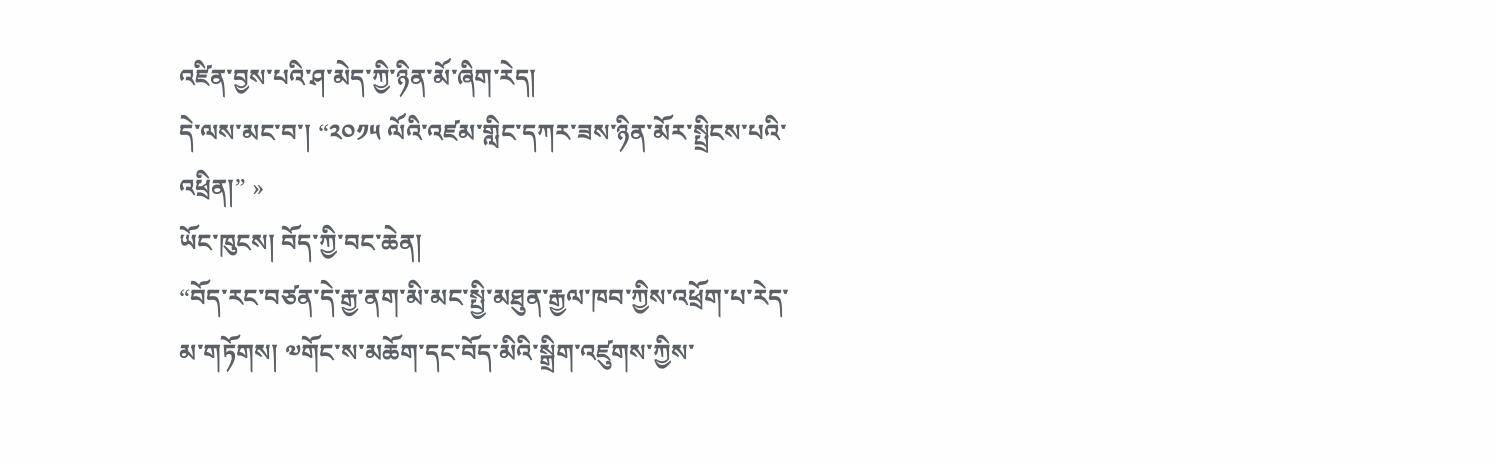འཛིན་བྱས་པའི་ཤ་མེད་ཀྱི་ཉིན་མོ་ཞིག་རེད།
དེ་ལས་མང་བ་། “༢༠༡༥ ལོའི་འཛམ་གླིང་དཀར་ཟས་ཉིན་མོར་སྤྲིངས་པའི་འཕྲིན།” »
ཡོང་ཁུངས། བོད་ཀྱི་བང་ཆེན།
“བོད་རང་བཙན་དེ་རྒྱ་ནག་མི་མང་སྤྱི་མཐུན་རྒྱལ་ཁབ་ཀྱིས་འཕྲོག་པ་རེད་མ་གཏོགས། ༧གོང་ས་མཆོག་དང་བོད་མིའི་སྒྲིག་འཛུགས་ཀྱིས་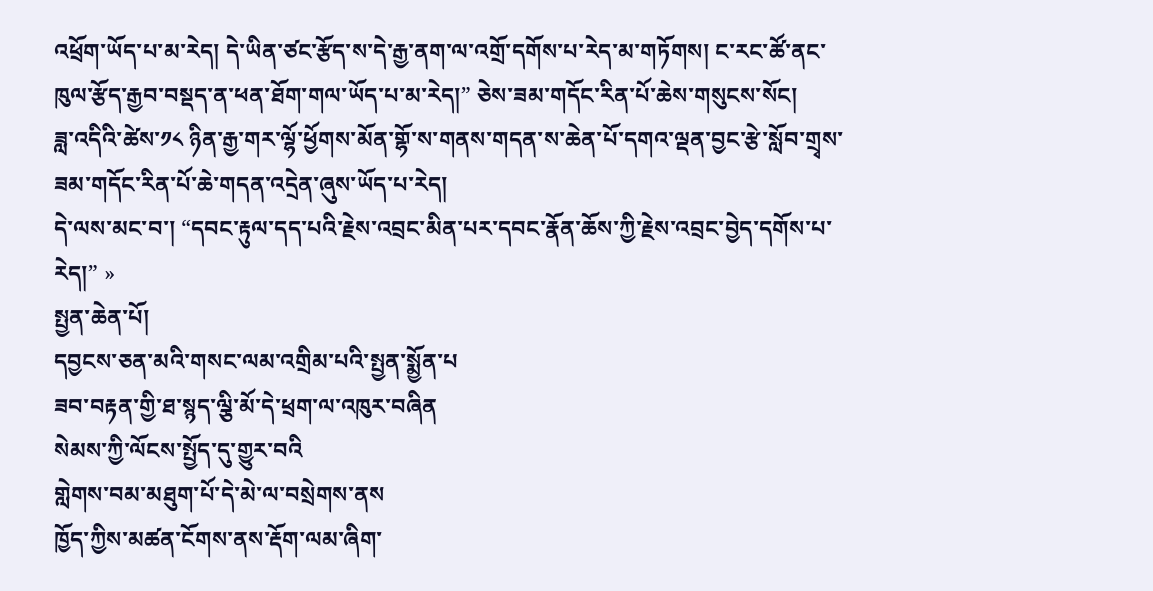འཕྲོག་ཡོད་པ་མ་རེད། དེ་ཡིན་ཙང་རྩོད་ས་དེ་རྒྱ་ནག་ལ་འགྲོ་དགོས་པ་རེད་མ་གཏོགས། ང་རང་ཚོ་ནང་ཁུལ་རྩོད་རྒྱབ་བསྡད་ན་ཕན་ཐོག་གལ་ཡོད་པ་མ་རེད།” ཅེས་ཟམ་གདོང་རིན་པོ་ཆེས་གསུངས་སོང།
ཟླ་འདིའི་ཚེས་༡༨ ཉིན་རྒྱ་གར་ལྷོ་ཕྱོགས་མོན་གྷོ་ས་གནས་གདན་ས་ཆེན་པོ་དགའ་ལྡན་བྱང་རྩེ་སློབ་གྲྭས་ཟམ་གདོང་རིན་པོ་ཆེ་གདན་འདྲེན་ཞུས་ཡོད་པ་རེད།
དེ་ལས་མང་བ་། “དབང་རྟུལ་དད་པའི་རྗེས་འབྲང་མིན་པར་དབང་རྣོན་ཆོས་ཀྱི་རྗེས་འབྲང་བྱེད་དགོས་པ་རེད།” »
སྤྱན་ཆེན་པོ།
དབྱངས་ཅན་མའི་གསང་ལམ་འགྲིམ་པའི་སྤྱན་སྨྱོན་པ
ཟབ་བརྟན་གྱི་ཐ་སྙད་ལྕི་མོ་དེ་ཕྲག་ལ་འཁུར་བཞིན
སེམས་ཀྱི་ལོངས་སྤྱོད་དུ་གྱུར་བའི
གླེགས་བམ་མཐུག་པོ་དེ་མེ་ལ་བསྲེགས་ནས
ཁྱོད་ཀྱིས་མཚན་ངོགས་ནས་རྡོག་ལམ་ཞིག་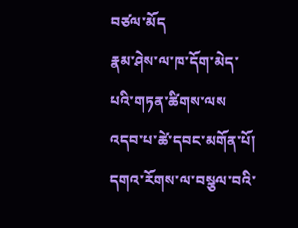བཙལ་མོད
རྣམ་ཤེས་ལ་ཁ་དོག་མེད་པའི་གཏན་ཚིགས་ལས
འདབ་པ་ཚེ་དབང་མགོན་པོ།
དགའ་རོགས་ལ་བསྩལ་བའི་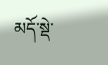མདོ་སྡེ་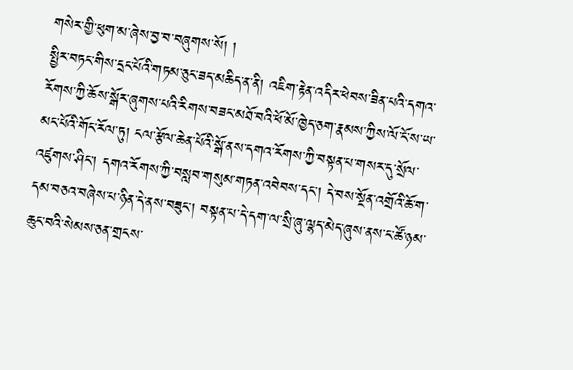གསེར་གྱི་ཕུག་མ་ཞེས་བྱ་བ་བཞུགས་སོ། །
སྤྱིར་བཏང་གིས་དྲང་པོའི་གཏམ་ཅུང་ཟད་མཆིད་ན་ནི། འཇིག་རྟེན་འདིར་ཕེབས་ཟིན་པའི་དགའ་རོགས་ཀྱི་ཆོས་སྒོར་ཞུགས་པའི་རིགས་བཟང་མཐོ་བའི་ཕོ་མོ་ཁྱེད་ཅག་རྣམས་ཀྱིས་ལོ་ངོ་ས་ཡ་མང་པོའི་གོང་རོལ་ཏུ། ངལ་རྩོལ་ཆེན་པོའི་སྒོ་ནས་དགའ་རོགས་ཀྱི་བསྟན་པ་གསར་དུ་སྲོལ་འཛུགས་ཤིང་། དགའ་རོགས་ཀྱི་བསླབ་གསུམ་གཏན་འབེབས་དང་། དེ་བས་སྔོན་འགྲོའི་ཆོ་ག་དམ་བཅའ་བཞེས་པ་ཉིན་དེ་ནས་བཟུང་། བསྟན་པ་དེ་དག་ལ་སྲི་ཞུ་ལྷད་མེད་ཞུས་ནས་ང་ཚོ་ཉམ་ཆུང་བའི་སེམས་ཅན་གྲངས་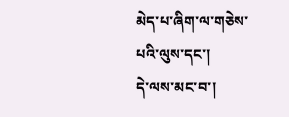མེད་པ་ཞིག་ལ་གཅེས་པའི་ལུས་དང་།
དེ་ལས་མང་བ་།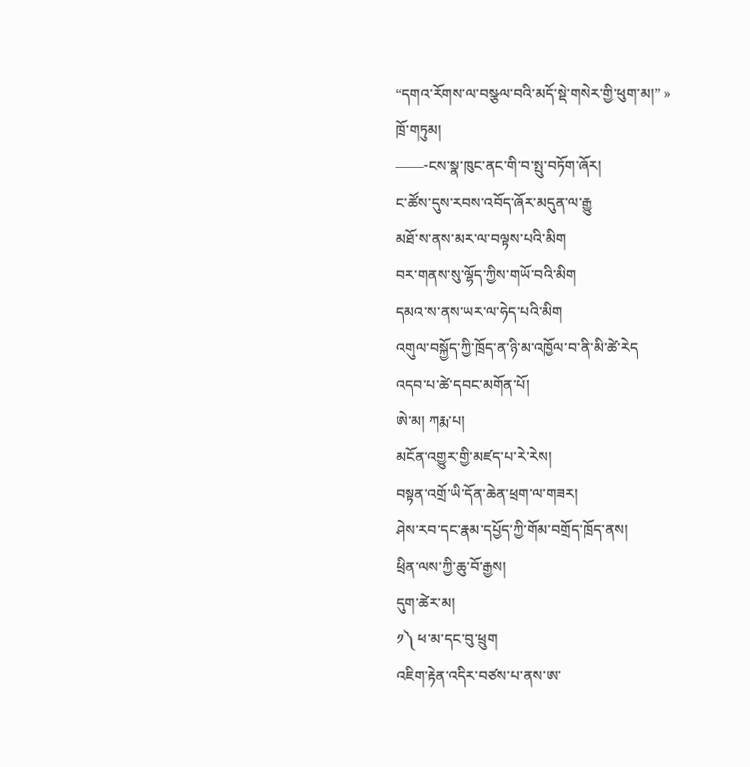“དགའ་རོགས་ལ་བསྩལ་བའི་མདོ་སྡེ་གསེར་གྱི་ཕུག་མ།” »
ཁྲོ་གཏུམ།
——-ངས་སྣ་ཁུང་ནང་གི་བ་སྤུ་བཏོག་ཞོར།
ང་ཚོས་དུས་རབས་འབོད་ཞོར་མདུན་ལ་རྒྱུ
མཐོ་ས་ནས་མར་ལ་བལྟས་པའི་མིག
བར་གནས་སུ་ལྷོད་ཀྱིས་གཡོ་བའི་མིག
དམའ་ས་ནས་ཡར་ལ་ཧེད་པའི་མིག
འགུལ་བསྐྱོད་ཀྱི་ཁྲོད་ན་ཉི་མ་འཁྱོལ་བ་ནི་མི་ཚེ་རེད
འདབ་པ་ཚེ་དབང་མགོན་པོ།
ཨེ་མ། ཀརྨ་པ།
མངོན་འགྱུར་གྱི་མཛད་པ་རེ་རེས།
བསྟན་འགྲོ་ཡི་དོན་ཆེན་ཕྲག་ལ་གཟར།
ཤེས་རབ་དང་རྣམ་དཔྱོད་ཀྱི་གོམ་བགྲོད་ཁྲོད་ནས།
ཕྲིན་ལས་ཀྱི་ཆུ་བོ་རྒྱས།
དུག་ཚེར་མ།
༡༽ ཕ་མ་དང་བུ་ཕྲུག
འཇིག་རྟེན་འདིར་བཙས་པ་ནས་ཨ་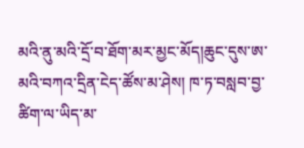མའི་ནུ་མའི་དྲོ་བ་ཐོག་མར་མྱང་མོད།ཆུང་དུས་ཨ་མའི་བཀའ་དྲིན་ངེད་ཚོས་མ་ཤེས། ཁ་ཏ་བསླབ་བྱ་ཚིག་ལ་ཡིད་མ་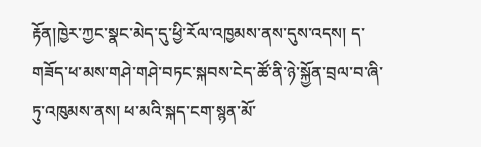རྟོན།ཁྱེར་ཀྱང་སྣང་མེད་དུ་ཕྱི་རོལ་འཁྱམས་ནས་དུས་འདས། ད་གཟོད་ཕ་མས་གཤེ་གཤེ་བཏང་སྐབས་ངེད་ཚོ་ནི་ཉེ་སྐྱོན་བྲལ་བ་ཞི་ཏུ་འཁུམས་ནས། ཕ་མའི་སྐད་ངག་སྙན་མོ་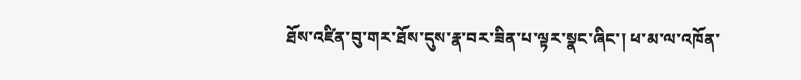ཐོས་འཛིན་བུ་གར་ཐོས་དུས་རྣ་བར་ཟིན་པ་ལྟར་སྣང་ཞིང་། ཕ་མ་ལ་འཁོན་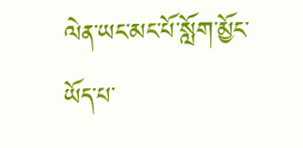ལེན་ཡང་མང་པོ་སློག་མྱོང་ཡོད་པ་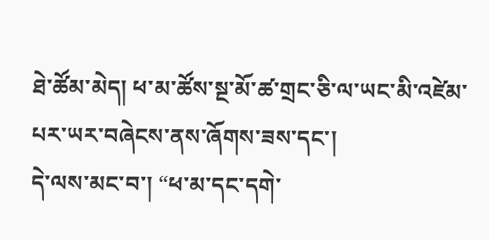ཐེ་ཚོམ་མེད། ཕ་མ་ཚོས་སྔ་མོ་ཚ་གྲང་ཅི་ལ་ཡང་མི་འཛེམ་པར་ཡར་བཞེངས་ནས་ཞོགས་ཟས་དང་།
དེ་ལས་མང་བ་། “ཕ་མ་དང་དགེ་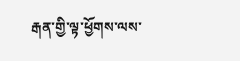རྒན་གྱི་ལྟ་ཕྱོགས་ལས་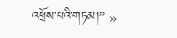འཕྲོས་པའི་གཏམ།” »